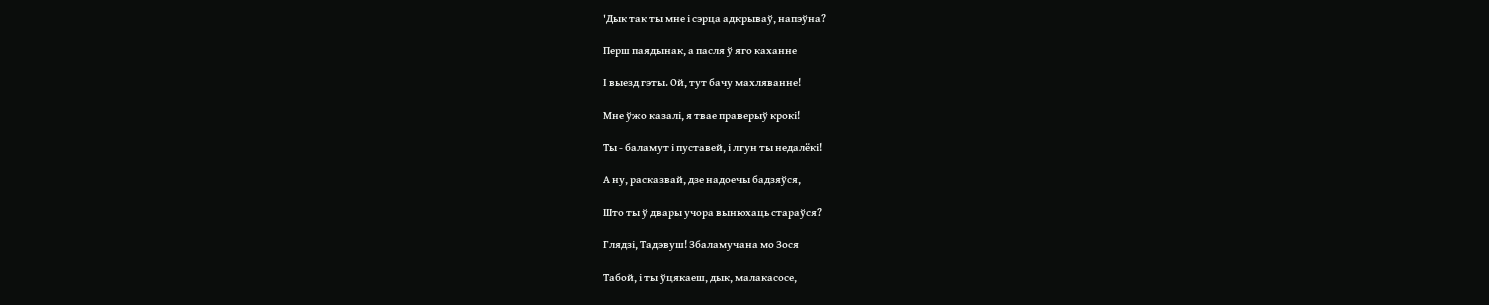'Дык так ты мне і сэрца адкрываў, напэўна?

Перш паядынак, а пасля ў яго каханне

І выезд гэты. Ой, тут бачу махляванне!

Мне ўжо казалі, я твае праверыў крокі!

Ты - баламут і пуставей, і лгун ты недалёкі!

А ну, расказвай, дзе надоечы бадзяўся,

Што ты ў двары учора вынюхаць стараўся?

Глядзі, Тадэвуш! Збаламучана мо Зося

Табой, і ты ўцякаеш, дык, малакасосе,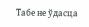Табе не ўдасца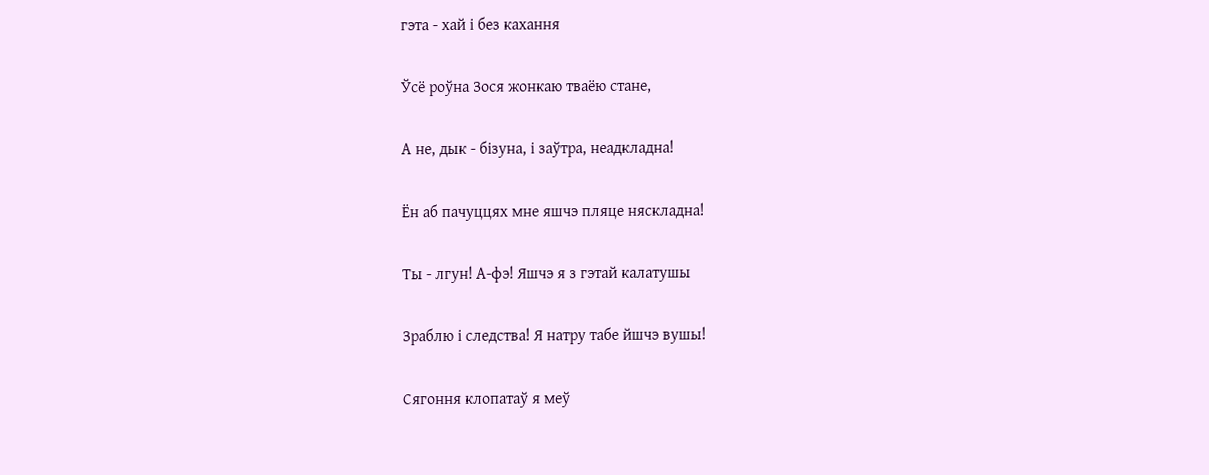гэта - хай і без кахання

Ўсё роўна Зося жонкаю тваёю стане,

А не, дык - бізуна, і заўтра, неадкладна!

Ён аб пачуццях мне яшчэ пляце няскладна!

Ты - лгун! А-фэ! Яшчэ я з гэтай калатушы

Зраблю і следства! Я натру табе йшчэ вушы!

Сягоння клопатаў я меў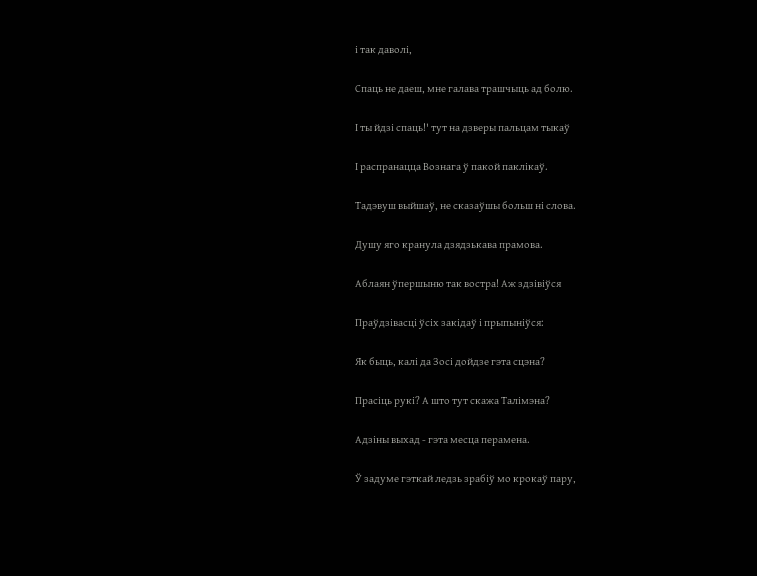і так даволі,

Спаць не даеш, мне галава трашчыць ад болю.

І ты йдзі спаць!' тут на дзверы пальцам тыкаў

І распранацца Вознага ў пакой паклікаў.

Тадэвуш выйшаў, не сказаўшы больш ні слова.

Душу яго кранула дзядзькава прамова.

Аблаян ўпершыню так востра! Аж здзівіўся

Праўдзівасці ўсіх закідаў і прыпыніўся:

Як быць, калі да Зосі дойдзе гэта сцэна?

Прасіць рукі? А што тут скажа Талімэна?

Адзіны выхад - гэта месца перамена.

Ў задуме гэткай ледзь зрабіў мо крокаў пару,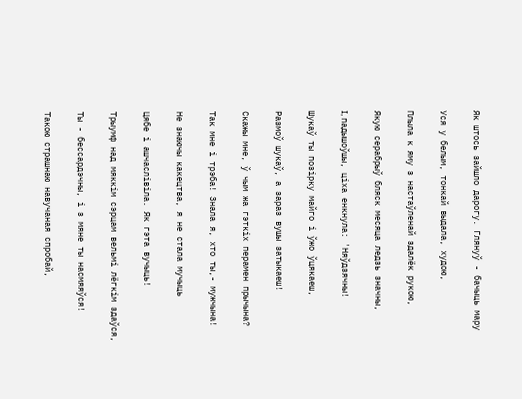Як штось зайшло дарогу. Глянуў - бачыць мару

Уся у белым, тонкай выдала, худою,

Плыла к яму з настаўленай здалёк рукою,

Якую серабрыў бляск месяца ледзь значны,

I, падышоўшы, ціха енкнула: 'Няўдзячны!

Шукаў ты позірку майго і ўжо ўцякаеш,

Размоў шукаў, а зараз вушы затыкаеш!

Скажы мне, ў чым жа гэткіх перамен прычына?

Так мне і трэба! Знала я, хто ты,- мужчына!

Не знаючы какецтва, я не стала мучыць

Цябе і ашчаслівіла. Як гэта вучыць!

Трыумф над мяккім сэрцам вельмі лёгкім здаўся,

Ты - бессардэчны, і з мяне ты насмяяўся!

Такою страшнаю навучаная спробай,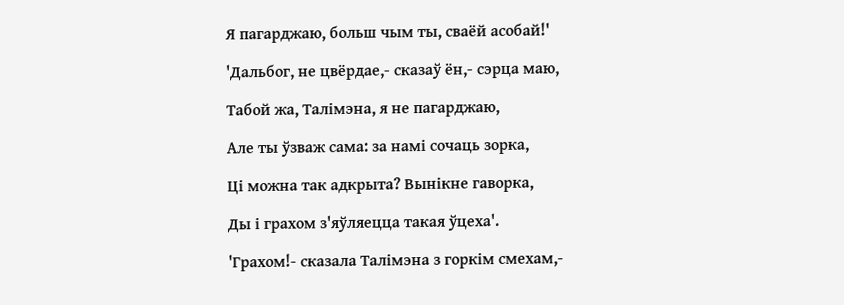Я пагарджаю, больш чым ты, сваёй асобай!'

'Дальбог, не цвёрдае,- сказаў ён,- сэрца маю,

Табой жа, Талімэна, я не пагарджаю,

Але ты ўзваж сама: за намі сочаць зорка,

Ці можна так адкрыта? Вынікне гаворка,

Ды і грахом з'яўляецца такая ўцеха'.

'Грахом!- сказала Талімэна з горкім смехам,-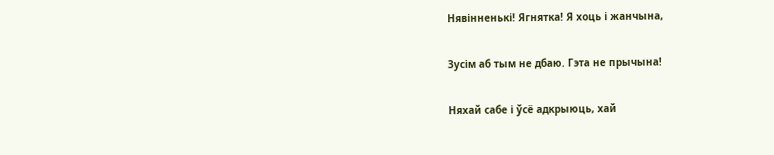Нявінненькі! Ягнятка! Я хоць і жанчына,

Зусім аб тым не дбаю. Гэта не прычына!

Няхай сабе і ўсё адкрыюць, хай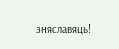зняславяць!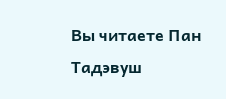Вы читаете Пан Тадэвуш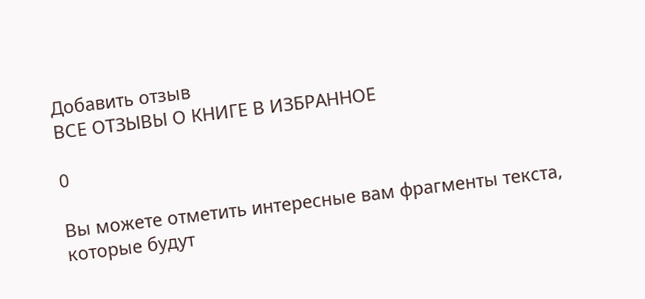Добавить отзыв
ВСЕ ОТЗЫВЫ О КНИГЕ В ИЗБРАННОЕ

0

Вы можете отметить интересные вам фрагменты текста, которые будут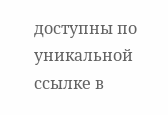доступны по уникальной ссылке в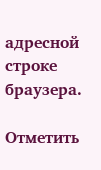адресной строке браузера.

Отметить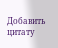Добавить цитату